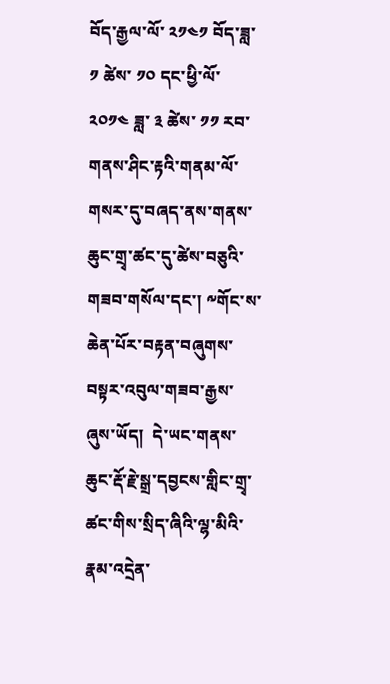བོད་རྒྱལ་ལོ་ ༢༡༤༡ བོད་ཟླ་ ༡ ཚེས་ ༡༠ དང་ཕྱི་ལོ་ ༢༠༡༤ ཟླ་ ༣ ཚེས་ ༡༡ རབ་གནས་ཤིང་རྟའི་གནམ་ལོ་གསར་དུ་བཞད་ནས་གནས་ཆུང་གྲྭ་ཚང་དུ་ཚེས་བཅུའི་གཟབ་གསོལ་དང་། ༸གོང་ས་ཆེན་པོར་བརྟན་བཞུགས་བསྟར་འབུལ་གཟབ་རྒྱས་ཞུས་ཡོད།  དེ་ཡང་གནས་ཆུང་རྡོ་རྗེ་སྒྲ་དབྱངས་གླིང་གྲྭ་ཚང་གིས་སྲིད་ཞིའི་ལྷ་མིའི་རྣམ་འདྲེན་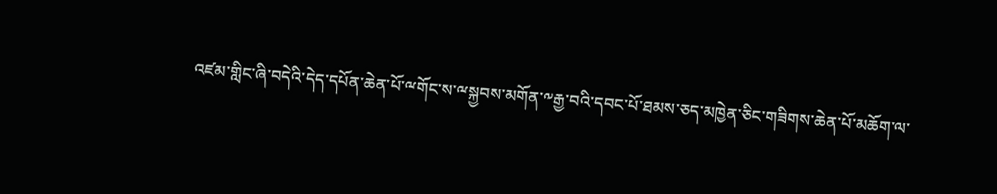འཛམ་གླིང་ཞི་བདེའི་དེད་དཔོན་ཆེན་པོ་ྋགོང་ས་ྋསྐྱབས་མགོན་༸རྒྱ་བའི་དབང་པོ་ཐམས་ཅད་མཁྱེན་ཅིང་གཟིགས་ཆེན་པོ་མཆོག་ལ་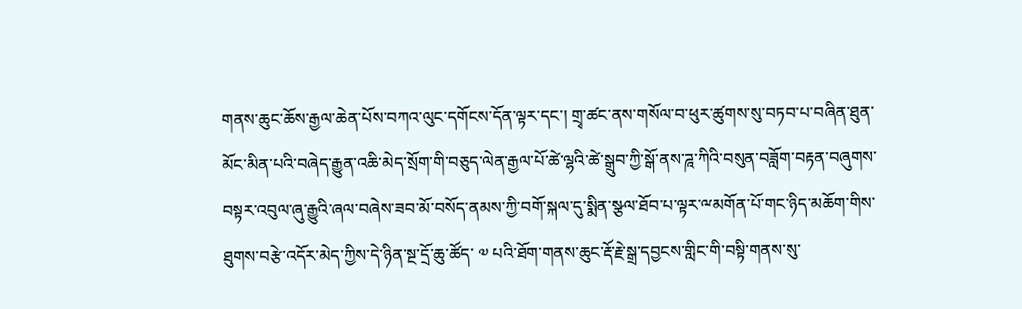གནས་ཆུང་ཆོས་རྒྱལ་ཆེན་པོས་བཀའ་ལུང་དགོངས་དོན་ལྟར་དང་། གྲྭ་ཚང་ནས་གསོལ་བ་ཕུར་ཚུགས་སུ་བཏབ་པ་བཞིན་ཐུན་མོང་མིན་པའི་བཞེད་རྒྱུན་འཆི་མེད་སྲོག་གི་བཅུད་ལེན་རྒྱལ་པོ་ཚེ་ལྷའི་ཚེ་སྒྲུབ་ཀྱི་སྒོ་ནས་ཌཱ་ཀིའི་བསུན་བཟློག་བརྟན་བཞུགས་བསྟར་འབུལ་ཞུ་རྒྱུའི་ཞལ་བཞེས་ཟབ་མོ་བསོད་ནམས་ཀྱི་བགོ་སྐལ་དུ་སྨིན་སྩལ་ཐོབ་པ་ལྟར་ྋམགོན་པོ་གང་ཉིད་མཆོག་གིས་ཐུགས་བརྩེ་འདོར་མེད་ཀྱིས་དེ་ཉིན་སྔ་དྲོ་ཆུ་ཚོད་ ༧ པའི་ཐོག་གནས་ཆུང་རྡོ་རྗེ་སྒྲ་དབྱངས་གླིང་གི་བསྟི་གནས་སུ་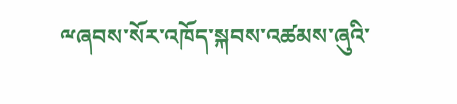ྋཞབས་སོར་འཁོད་སྐབས་འཚམས་ཞུའི་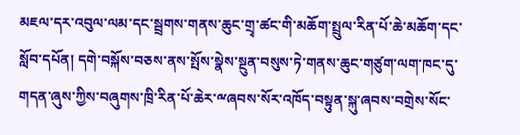མཇལ་དར་འབུལ་ལམ་དང་སྦྲགས་གནས་ཆུང་གྲྭ་ཚང་གི་མཆོག་སྤྲུལ་རིན་པོ་ཆེ་མཆོག་དང་སློབ་དཔོན། དགེ་བསྐོས་བཅས་ནས་སྤོས་སྣེས་སྔུན་བསུས་ཏེ་གནས་ཆུང་གཙུག་ལག་ཁང་དུ་གདན་ཞུས་ཀྱིས་བཞུགས་ཁྲི་རིན་པོ་ཆེར་ྋཞབས་སོར་འཁོད་བསྟུན་སྐུ་ཞབས་བགྲེས་སོང་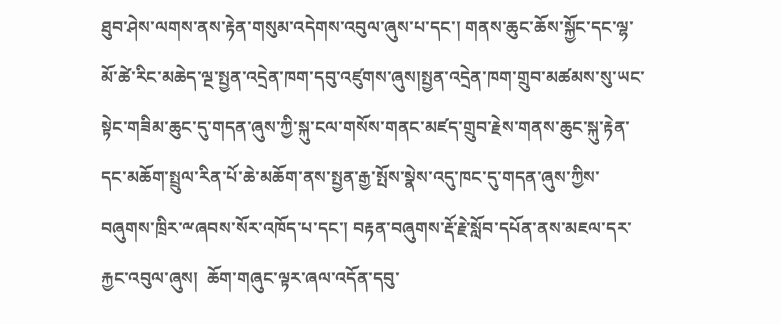ཐུབ་ཤེས་ལགས་ནས་རྟེན་གསུམ་འདེགས་འབུལ་ཞུས་པ་དང་། གནས་ཆུང་ཆོས་སྐྱོང་དང་ལྷ་མོ་ཚེ་རིང་མཆེད་ལྔ་སྤྱན་འདྲེན་ཁག་དབུ་འཛུགས་ཞུས།སྤྱན་འདྲེན་ཁག་གྲུབ་མཚམས་སུ་ཡང་སྟེང་གཟིམ་ཆུང་དུ་གདན་ཞུས་ཀྱི་སྐུ་ངལ་གསོས་གནང་མཛད་གྲུབ་རྗེས་གནས་ཆུང་སྐུ་རྟེན་དང་མཆོག་སྤྲུལ་རིན་པོ་ཆེ་མཆོག་ནས་སྤྱན་རྒྱ་སྤོས་སྣེས་འདུ་ཁང་དུ་གདན་ཞུས་ཀྱིས་བཞུགས་ཁྲིར་ྋཞབས་སོར་འཁོད་པ་དང་། བརྟན་བཞུགས་རྡོ་རྗེ་སློབ་དཔོན་ནས་མཇལ་དར་རྐྱང་འབུལ་ཞུས།  ཆོག་གཞུང་ལྟར་ཞལ་འདོན་དབུ་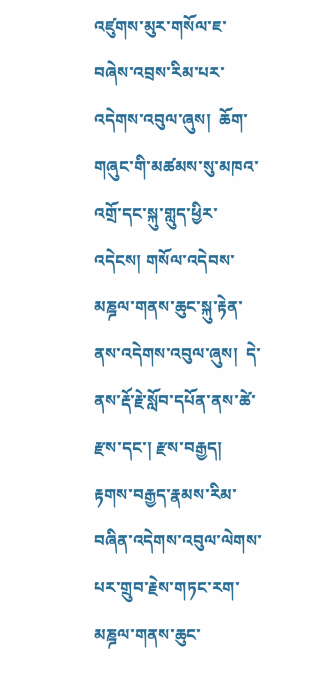འཛུགས་མུར་གསོལ་ཇ་བཞེས་འབྲས་རིམ་པར་འདེགས་འབུལ་ཞུས།  ཆོག་གཞུང་གི་མཚམས་སུ་མཁའ་འགྲོ་དང་སྐུ་གླུད་ཕྱིར་འདེངས། གསོལ་འདེབས་མཎྜལ་གནས་ཆུང་སྐུ་རྟེན་ནས་འདེགས་འབུལ་ཞུས།  དེ་ནས་རྡོ་རྗེ་སློབ་དཔོན་ནས་ཚེ་རྫས་དང་། རྫས་བརྒྱད། རྟགས་བརྒྱད་རྣམས་རིམ་བཞིན་འདེགས་འབུལ་ལེགས་པར་གྲུབ་རྗེས་གཏང་རག་མཎྜལ་གནས་ཆུང་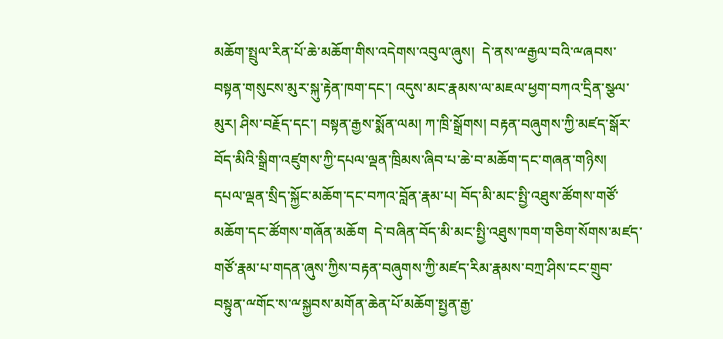མཆོག་སྤྲུལ་རིན་པོ་ཆེ་མཆོག་གིས་འདེགས་འབུལ་ཞུས།  དེ་ནས་ྋརྒྱལ་བའི་ྋཞབས་བསྟན་གསུངས་མུར་སྐུ་རྟེན་ཁག་དང་། འདུས་མང་རྣམས་ལ་མཇལ་ཕྱག་བཀའ་དྲིན་སྩལ་མུར། ཤིས་བརྗོད་དང་། བསྟན་རྒྱས་སྨོན་ལམ། ཀ་ཁྲི་སྒྲོགས། བརྟན་བཞུགས་ཀྱི་མཛད་སྒོར་བོད་མིའི་སྒྲིག་འཛུགས་ཀྱི་དཔལ་ལྡན་ཁྲིམས་ཞིབ་པ་ཆེ་བ་མཆོག་དང་གཞན་གཉིས། དཔལ་ལྡན་སྲིད་སྐྱོང་མཆོག་དང་བཀའ་བློན་རྣམ་པ། བོད་མི་མང་སྤྱི་འཐུས་ཚོགས་གཙོ་མཆོག་དང་ཚོགས་གཞོན་མཆོག  དེ་བཞིན་བོད་མི་མང་སྤྱི་འཐུས་ཁག་གཅིག་སོགས་མཛད་གཙོ་རྣམ་པ་གདན་ཞུས་ཀྱིས་བརྟན་བཞུགས་ཀྱི་མཛད་རིམ་རྣམས་བཀྲ་ཤིས་ངང་གྲུབ་བསྟུན་ྋགོང་ས་ྋསྐྱབས་མགོན་ཆེན་པོ་མཆོག་སྤྱན་རྒྱ་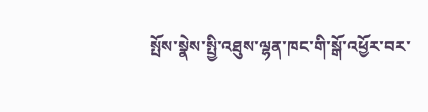སྤོས་སྣེས་སྤྱི་འཐུས་ལྷན་ཁང་གི་སྒོ་འཕྱོར་བར་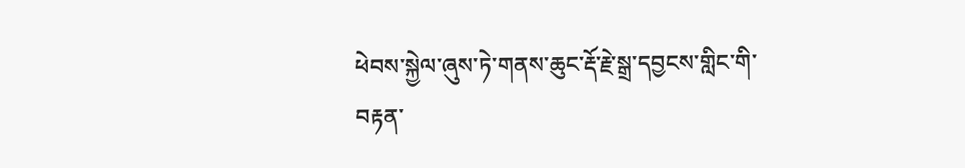ཕེབས་སྐྱེལ་ཞུས་ཏེ་གནས་ཆུང་རྡོ་རྗེ་སྒྲ་དབྱངས་གླིང་གི་བརྟན་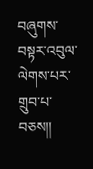བཞུགས་བསྟར་འབུལ་ལེགས་པར་གྲུབ་པ་བཅས།།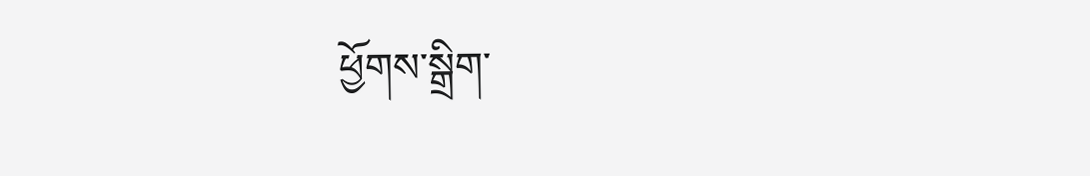ཕྱོགས་སྒྲིག་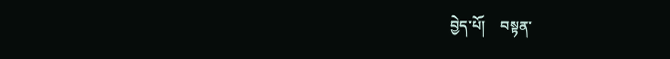བྱེད་པོ།    བསྟན་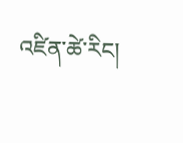འཛིན་ཚེ་རིང།